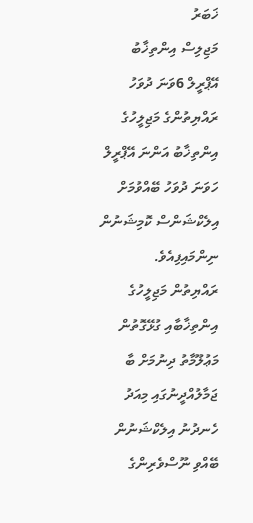ޚަބަރު
މަޖިލިސް އިންތިޚާބު އޭޕްރީލް 6ވަނަ ދުވަހު
ރައްޔިތުންގެ މަޖިލީހުގެ އިންތިޚާބު އަންނަ އޭޕްރީލް ހަވަނަ ދުވަހު ބޭއްވުމަށް އިލެކްޝަންސް ކޮމިޝަނުން ނިންމައިފިއެވެ.
ރައްޔިތުން މަޖިލީހުގެ އިންތިޚާބާއި ގުޅޭގޮތުން މަޢުލޫމާތު ދިނުމަށް ބާ ޖަމާލުއްދީނުގައި މިއަދު ހެނދުނު އިލެކްޝަނުން ބޭއްވި ނޫސްވެރިންގެ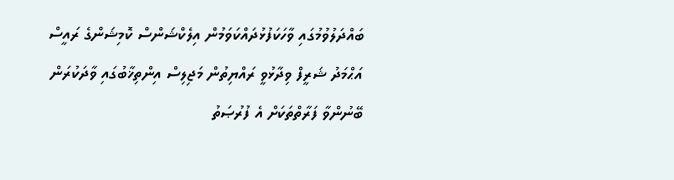ބައްދަލުވުމުގައި ވާހަކަފުޅުދައްކަވަމުން އިލެކްޝަންސް ކޮމިޝަންގެ ރައީސް އަޙްމަދު ޝަރީފް ވިދާޅުވީ ރައްޔިތުން މަޖިލިސް އިންތިޚާބުގައި ވާދަކުރަން ބޭނުންވާ ފަރާތްތަކަށް އެ ފުރުޞަތު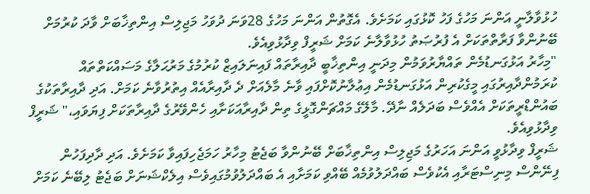ހުޅުވާލާނީ އަންނަ މަހުގެ ފަހު ކޮޅުގައި ކަމަށެވެ. އެގޮތުން އަންނަ މަހުގެ 28ވަނަ ދުވަހު މަޖިލިސް އިންތިޚާބަށް ވާދަ ކުރުމަށް ބޭނުންވާ ފަރާތްތަކަށް އެ ފުރުޞަތު ހުޅުވާލާނެ ކަމަށް ޝަރީފް ވިދާޅުވިއެވެ.
"މިހާރު އަޅުގަނޑުމެން ތައްޔާރުވަމުން މިދަނީ އިންތިޚާބީ ދާއިރާތައް ފައިނަލައިޒް ކުރުމުގެ މަރުޙަލާގެ މަސައްކަތްތައް ކުރަމުންދާއިރުގައި މީގެކުރިން އަޅުގަނޑުމެން އިޢުލާނުކޮށްފައި ވާނެ މާލެއަށް ދެ ދާއިރާއެއް އިތުރުވާނެ ކަމަށް. އަދި ދާއިރާތަކުގެ ބައުންޑްރީތަކަށް އެއްވެސް ބަދަލެއް ނާދޭ. މާލޭގެ މައްޗަންގޮޅީގެ ތިން ދާއިރާއަކަށާއި ހެންވޭރުގެ ދާއިރާތަކަށް ފިޔަވައި،" ޝަރީފް ވިދާޅުވިއެވެ.
ޝަރީފް ވިދާޅުވީ އަންނަ އަހަރުގެ މަޖިލިސް އިންތިޚާބަށް ބޭނުންވާ ބަޖެޓު މިހާރު ހަމަޖެހިފައިވާ ކަމަށެވެ. އަދި ދާދިފަހުން ފިނޭންސް މިނިސްޓަރާއި އެކުވެސް ބައްދަލުވުމެއް ބޭއްވި ކަމަށާއި އެ ބައްދަލުވުމުގައިވެސް އިލެކްޝަނަށް ބަޖެޓު ލިބޭނެ ކަމަށް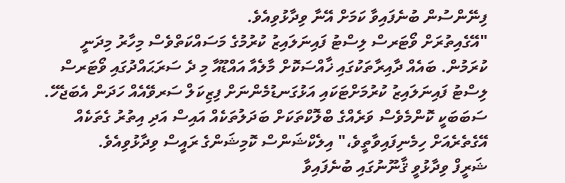ފިނޭންސުން ބުނެފައިވާ ކަމަށް އޭނާ ވިދާޅުވިއެވެ.
"އޭގެއިތުރަށް ވޯޓަރސް ލިސްޓު ފައިނަލައިޒު ކުރުމުގެ މަސައްކަތްވެސް މިހާރު މިދަނީ ކުރަމުން. ބައެއް ދާއިރާތަކުގައި ޚާއްސަކޮށް މާލެއާ އައްޑޫއާ މި ދެ ސަރަޙައްދުގައި ވޯޓަރސް ލިސްޓު ފައިނަލައިޒު ކުރުމަށްޓަކައި އަޅުގަނޑުމެންނަށް ފިޒިކަލް ސަރވޭއެއް ހަދަން އެބަޖެހޭ. ސަބަބަކީ ކޮންމެވެސް ވަރެއްގެ ބްލޮކްތަކަށް ބަދަލުތަކެއް އައިސް އަދި އިތުރު ގެތަކެއް އޭގެތެރެއަށް ހިމެނިފައިވާތީވެ،" އިލެކްޝަންސް ކޮމިޝަންގެ ރައީސް ވިދާޅުވިއެވެ.
ޝަރީފް ވިދާޅުވީ ޤާނޫނުގައި ބުނެފައިވާ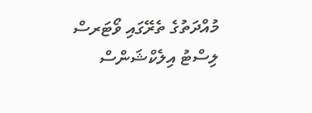މުއްދަތުގެ ތެރޭގައި ވޯޓަރސް ލިސްޓު އިލެކްޝަންސް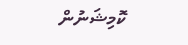ކޮމިޝަނުން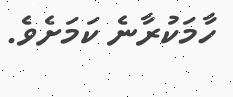ހާމަކުރާނެ ކަމަށެވެ.